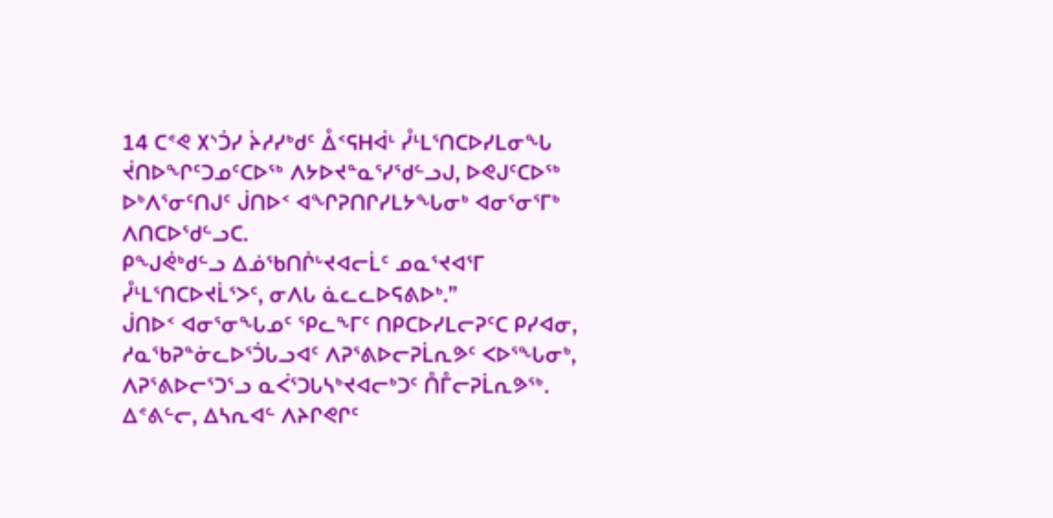14 ᑕᕝᕙ ᙭ᔅᑑᓯ ᔩᓱᓯᒃᑯᑦ ᐂᑉᕋᕼᐋᒻ ᓮᒻᒪᕐᑎᑕᐅᓯᒪᓂᖓ ᔫᑎᐅᖏᑦᑐᓄᑦᑕᐅᖅ ᐱᔭᐅᔪᓐᓇᕐᓯᖁᓪᓗᒍ, ᐅᕙᒍᑦᑕᐅᖅ ᐅᒃᐱᕐᓂᑦᑎᒍᑦ ᒎᑎᐅᑉ ᐊᖏᕈᑎᒋᓯᒪᔭᖓᓂᒃ ᐊᓂᕐᓂᕐᒥᒃ ᐱᑎᑕᐅᖁᓪᓗᑕ.
ᑭᖑᕚᒃᑯᓪᓗ ᐃᓅᖃᑎᒌᒡᔪᐊᓕᒫᑦ ᓄᓇᕐᔪᐊᕐᒥ ᓮᒻᒪᕐᑎᑕᐅᔪᒫᕐᐳᑦ, ᓂᐱᒐ ᓈᓚᓚᐅᕋᕕᐅᒃ.”
ᒎᑎᐅᑉ ᐊᓂᕐᓂᖓᓄᑦ ᕿᓚᖕᒥᑦ ᑎᑭᑕᐅᓯᒪᓕᕈᑦᑕ ᑭᓯᐊᓂ, ᓱᓇᖃᕈᓐᓃᓚᐅᕐᑑᒐᓗᐊᑦ ᐱᕈᕐᕕᐅᓕᕈᒫᕆᕗᑦ ᐸᐅᕐᖓᓂᒃ, ᐱᕈᕐᕕᐅᓕᕐᑐᕐᓗ ᓇᐹᕐᑐᒐᓴᒃᔪᐊᓕᒃᑐᑦ ᑍᒤᓕᕈᒫᕆᕗᖅ.
ᐃᕝᕕᓪᓕ, ᐃᓴᕆᐊᓪ ᐱᔨᒋᕙᒋᑦ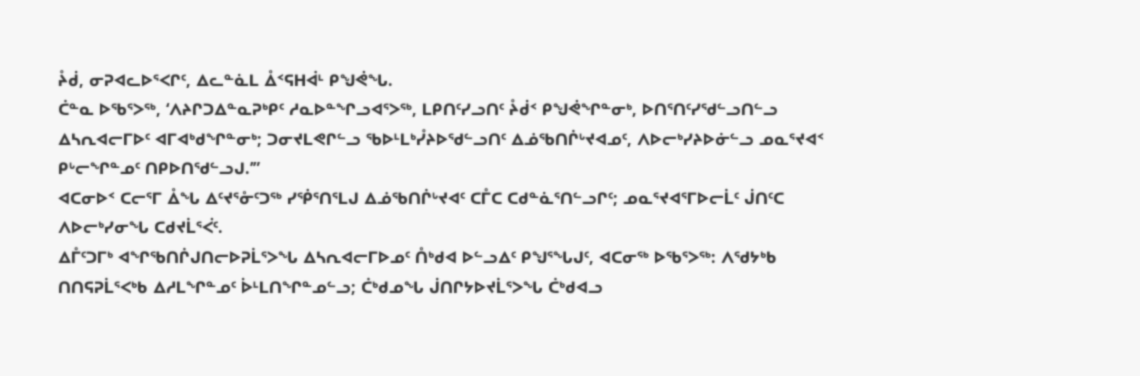ᔧᑰ, ᓂᕈᐊᓚᐅᕐᐸᒋᑦ, ᐃᓚᓐᓈᒪ ᐂᑉᕋᕼᐋᒻ ᑭᖑᕚᖓ.
ᑖᓐᓇ ᐅᖃᕐᐳᖅ, ‘ᐱᔨᒋᑐᐃᓐᓇᕈᒃᑭᑦ ᓱᓇᐅᓐᖏᓗᐊᕐᐳᖅ, ᒪᑭᑎᑦᓯᓗᑎᑦ ᔧᑰᑉ ᑭᖑᕚᖏᓐᓂᒃ, ᐅᑎᕐᑎᑦᓯᖁᓪᓗᑎᓪᓗ ᐃᓴᕆᐊᓕᒥᐅᑦ ᐊᒥᐊᒃᑯᖏᓐᓂᒃ; ᑐᓂᔪᒪᕙᒋᓪᓗ ᖃᐅᒻᒪᒃᓮᔨᐅᖁᓪᓗᑎᑦ ᐃᓅᖃᑎᒌᒡᔪᐊᓄᑦ, ᐱᐅᓕᒃᓯᔨᐅᓃᓪᓗ ᓄᓇᕐᔪᐊᑉ ᑭᒡᓕᖏᓐᓄᑦ ᑎᑭᐅᑎᖁᓪᓗᒍ.’”
ᐊᑕᓂᐅᑉ ᑕᓕᕐᒥ ᐂᖓ ᐃᑦᔪᕐᓁᑦᑐᖅ ᓯᖀᕐᑎᕐᒪᒍ ᐃᓅᖃᑎᒌᒡᔪᐊᑦ ᑕᒤᑕ ᑕᑯᓐᓈᕐᑎᓪᓗᒋᑦ; ᓄᓇᕐᔪᐊᕐᒥᐅᓕᒫᑦ ᒎᑎᑦᑕ ᐱᐅᓕᒃᓯᓂᖓ ᑕᑯᔪᒫᕐᐹᑦ.
ᐃᒤᑦᑐᒥᒃ ᐊᖏᖃᑎᒌᒍᑎᓕᐅᕈᒫᕐᐳᖓ ᐃᓴᕆᐊᓕᒥᐅᓄᑦ ᑍᒃᑯᐊ ᐅᓪᓗᐃᑦ ᑭᖑᕐᖓᒍᑦ, ᐊᑕᓂᖅ ᐅᖃᕐᐳᖅ: ᐱᖁᔭᒃᑲ ᑎᑎᕋᕈᒫᕐᐸᒃᑲ ᐃᓱᒪᖏᓐᓄᑦ ᐆᒻᒪᑎᖏᓐᓄᓪᓗ; ᑖᒃᑯᓄᖓ ᒎᑎᒋᔭᐅᔪᒫᕐᐳᖓ ᑖᒃᑯᐊᓗ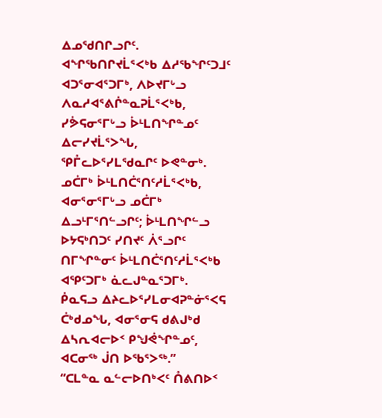ᐃᓄᖁᑎᒋᓗᒋᑦ.
ᐊᖏᖃᑎᒋᔪᒫᕐᐸᒃᑲ ᐃᓱᖃᖏᑦᑐᒧᑦ ᐊᑐᕐᓂᐊᕐᑐᒥᒃ, ᐱᐅᔪᒥᒡᓗ ᐱᓇᓱᐊᕐᕕᒌᓐᓇᕈᒫᕐᐸᒃᑲ, ᓯᕘᕋᓂᕐᒥᒡᓗ ᐆᒻᒪᑎᖏᓐᓄᑦ ᐃᓕᓯᔪᒫᕐᐳᖓ, ᕿᒤᓚᐅᕐᓯᒪᖁᓇᒋᑦ ᐅᕙᓐᓂᒃ.
ᓄᑖᒥᒃ ᐆᒻᒪᑎᑖᕐᑎᑦᓱᒫᕐᐸᒃᑲ, ᐊᓂᕐᓂᕐᒥᒡᓗ ᓄᑖᒥᒃ ᐃᓗᒻᒥᕐᑎᓪᓗᒋᑦ; ᐆᒻᒪᑎᖏᓪᓗ ᐅᔭᕋᒃᑎᑐᑦ ᓯᑎᔪᑦ ᐲᕐᓗᒋᑦ ᑎᒥᖏᓐᓂᑦ ᐆᒻᒪᑎᑖᕐᑎᑦᓱᒫᕐᐸᒃᑲ ᐊᕿᑦᑐᒥᒃ ᓈᓚᒍᓐᓇᕐᑐᒥᒃ.
ᑮᓇᕋᓗ ᐃᔨᓚᐅᕐᓯᒪᓂᐊᕈᓐᓃᕐᐸᕋ ᑖᒃᑯᓄᖓ, ᐊᓂᕐᓂᕋ ᑯᕕᒍᒃᑯ ᐃᓴᕆᐊᓕᐅᑉ ᑭᖑᕚᖏᓐᓄᑦ, ᐊᑕᓂᖅ ᒎᑎ ᐅᖃᕐᐳᖅ.”
“ᑕᒪᓐᓇ ᓇᓪᓕᐅᑎᒃᐸᑦ ᑍᕕᑎᐅᑉ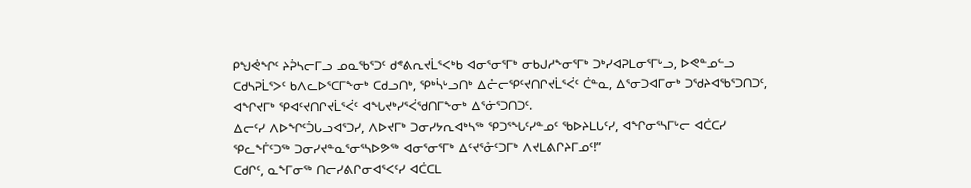ᑭᖑᕚᖏᑦ ᔨᕉᓴᓕᒥᓗ ᓄᓇᖃᕐᑐᑦ ᑯᕝᕕᕆᔪᒫᕐᐸᒃᑲ ᐊᓂᕐᓂᕐᒥᒃ ᓂᑲᒍᓱᖕᓂᕐᒥᒃ ᑐᒃᓯᐊᕈᒪᓂᕐᒥᒡᓗ, ᐅᕙᓐᓄᓪᓗ ᑕᑯᓴᕈᒫᕐᐳᑦ ᑲᐱᓚᐅᕐᑕᒥᖕᓂᒃ ᑕᑯᓗᑎᒃ, ᕿᒃᓵᒡᓗᑎᒃ ᐃᓔᓕᕿᑦᔪᑎᒋᔪᒫᕐᐹᑦ ᑖᓐᓇ, ᐃᕐᓂᑐᐊᒥᓂᒃ ᑐᖁᔨᐊᖃᕐᑐᑎᑐᑦ, ᐊᖏᔪᒥᒃ ᕿᐊᑦᔪᑎᒋᔪᒫᕐᐹᑦ ᐊᖓᔪᒃᓯᕐᐹᖁᑎᒥᖕᓂᒃ ᐃᕐᓃᕐᑐᑎᑐᑦ.
ᐃᓕᑦᓯ ᐱᐅᖏᑦᑑᒐᓗᐊᕐᑐᓯ, ᐱᐅᔪᒥᒃ ᑐᓂᓯᔭᕆᐊᒃᓴᖅ ᕿᑐᕐᖓᑦᓯᓐᓄᑦ ᖃᐅᔨᒪᒐᑦᓯ, ᐊᖏᓂᕐᓴᒥᒡᓕ ᐊᑖᑕᓯ ᕿᓚᖕᒦᑦᑐᖅ ᑐᓂᓯᔪᓐᓇᕐᓂᕐᓴᐅᕗᖅ ᐊᓂᕐᓂᕐᒥᒃ ᐃᑦᔪᕐᓁᑦᑐᒥᒃ ᐱᔪᒪᕕᒋᔨᒥᓄᑦ!”
ᑕᑯᒋᑦ, ᓇᖕᒥᓂᖅ ᑎᓕᓯᕕᒋᓂᐊᕐᐸᑦᓯ ᐊᑖᑕᒪ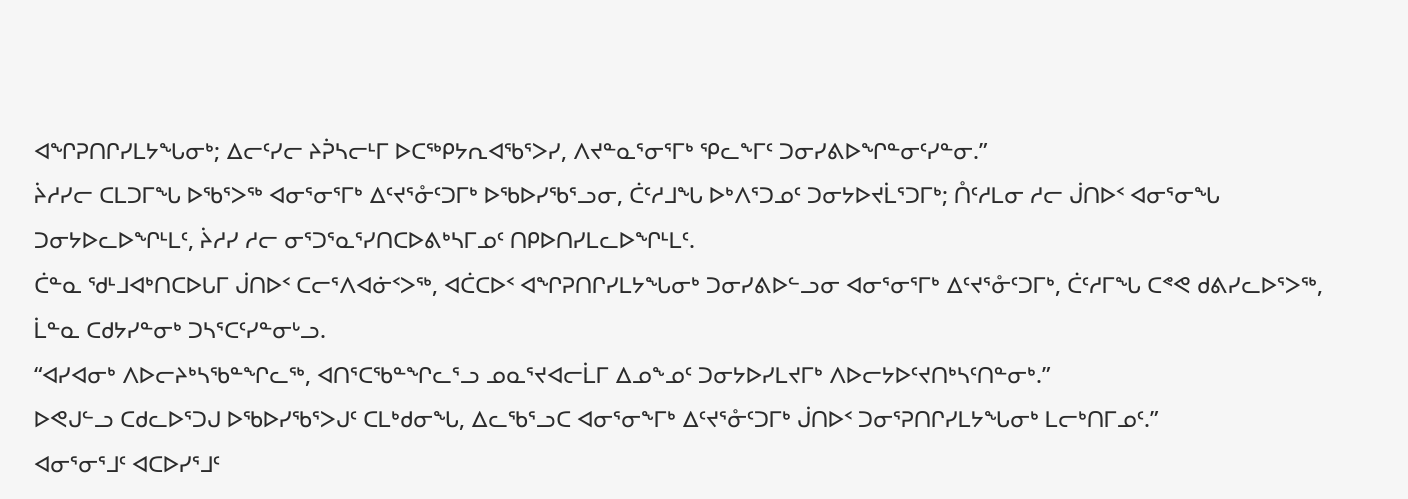ᐊᖏᕈᑎᒋᓯᒪᔭᖓᓂᒃ; ᐃᓕᑦᓯᓕ ᔨᕉᓴᓕᒻᒥ ᐅᑕᖅᑭᔭᕆᐊᖃᕐᐳᓯ, ᐱᔪᓐᓇᕐᓂᕐᒥᒃ ᕿᓚᖕᒥᑦ ᑐᓂᓯᕕᐅᖏᓐᓂᑦᓯᓐᓂ.”
ᔩᓱᓯᓕ ᑕᒪᑐᒥᖓ ᐅᖃᕐᐳᖅ ᐊᓂᕐᓂᕐᒥᒃ ᐃᑦᔪᕐᓁᑦᑐᒥᒃ ᐅᖃᐅᓯᖃᕐᓗᓂ, ᑖᑦᓱᒧᖓ ᐅᒃᐱᕐᑐᓄᑦ ᑐᓂᔭᐅᔪᒫᕐᑐᒥᒃ; ᑍᑦᓱᒪᓂ ᓱᓕ ᒎᑎᐅᑉ ᐊᓂᕐᓂᖓ ᑐᓂᔭᐅᓚᐅᖏᒻᒪᑦ, ᔩᓱᓯ ᓱᓕ ᓂᕐᑐᕐᓇᕐᓯᑎᑕᐅᕕᒃᓴᒥᓄᑦ ᑎᑭᐅᑎᓯᒪᓚᐅᖏᒻᒪᑦ.
ᑖᓐᓇ ᖁᒻᒧᐊᒃᑎᑕᐅᒐᒥ ᒎᑎᐅᑉ ᑕᓕᕐᐱᐊᓃᑉᐳᖅ, ᐊᑖᑕᐅᑉ ᐊᖏᕈᑎᒋᓯᒪᔭᖓᓂᒃ ᑐᓂᓯᕕᐅᓪᓗᓂ ᐊᓂᕐᓂᕐᒥᒃ ᐃᑦᔪᕐᓁᑦᑐᒥᒃ, ᑖᑦᓱᒥᖓ ᑕᕝᕙ ᑯᕕᓯᓚᐅᕐᐳᖅ, ᒫᓐᓇ ᑕᑯᔭᓯᓐᓂᒃ ᑐᓴᕐᑕᑦᓯᓐᓂᒡᓗ.
“ᐊᓯᐊᓂᒃ ᐱᐅᓕᔨᒃᓴᖃᓐᖏᓚᖅ, ᐊᑎᕐᑕᖃᓐᖏᓚᕐᓗ ᓄᓇᕐᔪᐊᓕᒫᒥ ᐃᓄᖕᓄᑦ ᑐᓂᔭᐅᓯᒪᔪᒥᒃ ᐱᐅᓕᔭᐅᑦᔪᑎᒃᓴᑦᑎᓐᓂᒃ.”
ᐅᕙᒍᓪᓗ ᑕᑯᓚᐅᕐᑐᒍ ᐅᖃᐅᓯᖃᕐᐳᒍᑦ ᑕᒪᒃᑯᓂᖓ, ᐃᓚᖃᕐᓗᑕ ᐊᓂᕐᓂᖕᒥᒃ ᐃᑦᔪᕐᓁᑦᑐᒥᒃ ᒎᑎᐅᑉ ᑐᓂᕐᕈᑎᒋᓯᒪᔭᖓᓂᒃ ᒪᓕᒃᑎᒥᓄᑦ.”
ᐊᓂᕐᓂᕐᒧᑦ ᐊᑕᐅᓯᕐᒧᑦ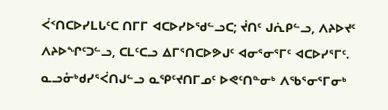ᐹᑉᑎᑕᐅᓯᒪᒐᑦᑕ ᑎᒥᒥ ᐊᑕᐅᓯᐅᖁᓪᓗᑕ; ᔫᑎᑦ ᒍᕇᑭᓪᓗ, ᐱᔨᐅᔪᑦ ᐱᔨᐅᖏᑦᑐᓪᓗ, ᑕᒪᑦᑕᓗ ᐃᒥᕐᑎᑕᐅᕗᒍᑦ ᐊᓂᕐᓂᕐᒥᑦ ᐊᑕᐅᓯᕐᒥᑦ.
ᓇᓗᓁᒃᑯᓯᕐᐹᑎᒍᓪᓗ ᓇᕿᑦᔪᑎᒥᓄᑦ ᐅᕙᑦᑎᓐᓂᒃ ᐱᖃᕐᓂᕐᒥᓂᒃ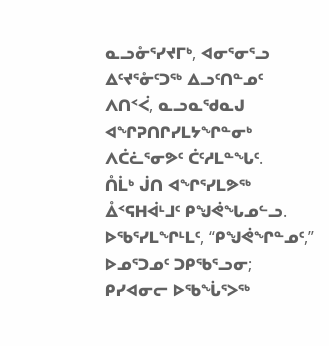ᓇᓗᓁᕐᓯᔪᒥᒃ, ᐊᓂᕐᓂᕐᓗ ᐃᑦᔪᕐᓁᑦᑐᖅ ᐃᓗᑦᑎᓐᓄᑦ ᐱᑎᑉᐹ, ᓇᓗᓇᖁᓇᒍ ᐊᖏᕈᑎᒋᓯᒪᔭᖏᓐᓂᒃ ᐱᑖᓛᕐᓂᕗᑦ ᑖᑦᓱᒪᓐᖓᑦ.
ᑍᒫᒃ ᒎᑎ ᐊᖏᕐᓯᒪᕗᖅ ᐂᑉᕋᕼᐋᒻᒧᑦ ᑭᖑᕚᖓᓄᓪᓗ. ᐅᖃᕐᓯᒪᖏᒻᒪᑦ, “ᑭᖑᕚᖏᓐᓄᑦ,” ᐅᓄᕐᑐᓄᑦ ᑐᑭᖃᕐᓗᓂ; ᑭᓯᐊᓂᓕ ᐅᖃᖔᕐᐳᖅ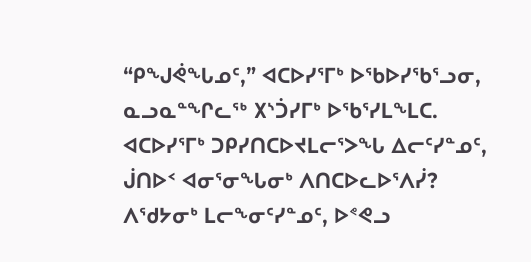“ᑭᖑᕚᖓᓄᑦ,” ᐊᑕᐅᓯᕐᒥᒃ ᐅᖃᐅᓯᖃᕐᓗᓂ, ᓇᓗᓇᓐᖏᓚᖅ ᙭ᔅᑑᓯᒥᒃ ᐅᖃᕐᓯᒪᖕᒪᑕ.
ᐊᑕᐅᓯᕐᒥᒃ ᑐᑭᓯᑎᑕᐅᔪᒪᓕᕐᐳᖓ ᐃᓕᑦᓯᓐᓄᑦ, ᒎᑎᐅᑉ ᐊᓂᕐᓂᖓᓂᒃ ᐱᑎᑕᐅᓚᐅᕐᐱᓰ? ᐱᖁᔭᓂᒃ ᒪᓕᖕᓂᑦᓯᓐᓄᑦ, ᐅᕝᕙᓗ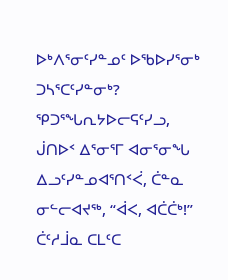ᐅᒃᐱᕐᓂᑦᓯᓐᓄᑦ ᐅᖃᐅᓯᕐᓂᒃ ᑐᓴᕐᑕᑦᓯᓐᓂᒃ?
ᕿᑐᕐᖓᕆᔭᐅᓕᕋᑦᓯᓗ, ᒎᑎᐅᑉ ᐃᕐᓂᕐᒥ ᐊᓂᕐᓂᖓ ᐃᓗᑦᓯᓐᓄᐊᕐᑎᑉᐹ, ᑖᓐᓇ ᓂᓪᓕᐊᔪᖅ, “ᐋᐸ, ᐊᑖᑖᒃ!”
ᑖᑦᓱᒨᓇ ᑕᒪᑦᑕ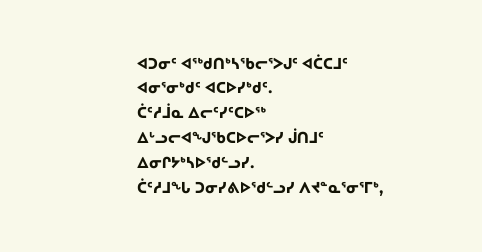ᐊᑐᓂᑦ ᐊᖅᑯᑎᒃᓴᖃᓕᕐᐳᒍᑦ ᐊᑖᑕᒧᑦ ᐊᓂᕐᓂᒃᑯᑦ ᐊᑕᐅᓯᒃᑯᑦ.
ᑖᑦᓱᒨᓇ ᐃᓕᑦᓯᑦᑕᐅᖅ ᐃᒡᓗᓕᐊᖑᖃᑕᐅᓕᕐᐳᓯ ᒎᑎᒧᑦ ᐃᓂᒋᔭᒃᓴᐅᖁᓪᓗᓯ.
ᑖᑦᓱᒧᖓ ᑐᓂᓯᕕᐅᖁᓪᓗᓯ ᐱᔪᓐᓇᕐᓂᕐᒥᒃ,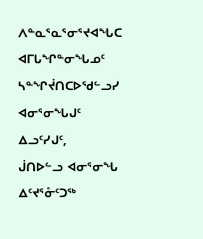ᐱᓐᓇᕐᓇᕐᓂᕐᔪᐊᖓᑕ ᐊᒥᒐᖏᓐᓂᖓᓄᑦ ᓴᓐᖏᔫᑎᑕᐅᖁᓪᓗᓯ ᐊᓂᕐᓂᖓᒍᑦ ᐃᓗᑦᓯᒍᑦ,
ᒎᑎᐅᓪᓗ ᐊᓂᕐᓂᖓ ᐃᑦᔪᕐᓁᑦᑐᖅ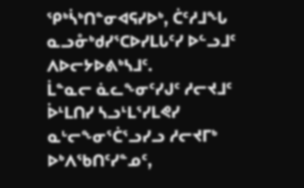ᕿᒃᓵᒃᑎᓐᓂᐊᕋᓯᐅᒃ, ᑖᑦᓱᒧᖓ ᓇᓗᓁᒃᑯᓯᕐᑕᐅᓯᒪᒐᑦᓯ ᐅᓪᓗᒧᑦ ᐱᐅᓕᔭᐅᕕᒃᓴᒧᑦ.
ᒫᓐᓇᓕ ᓈᓚᖕᓂᑦᓯᒍᑦ ᓱᓕᔪᒧᑦ ᐆᒻᒪᑎᓯ ᓴᓗᒻᒪᕐᓯᒪᕙᓯ ᓇᒡᓕᖕᓂᕐᑖᕐᓗᓯᓗ ᓱᓕᔪᒥᒃ ᐅᒃᐱᖃᑎᑦᓯᓐᓄᑦ,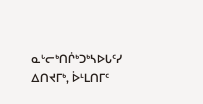ᓇᒡᓕᒃᑎᒌᒃᑐᒃᓴᐅᒐᑦᓯ ᐃᑎᔪᒥᒃ, ᐆᒻᒪᑎᒥᑦ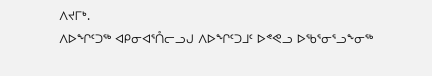ᐱᔪᒥᒃ.
ᐱᐅᖏᑦᑐᖅ ᐊᑭᓂᐊᕐᑍᓕᓗᒍ ᐱᐅᖏᑦᑐᒧᑦ ᐅᕝᕙᓗ ᐅᖃᕐᓂᕐᓗᖕᓂᖅ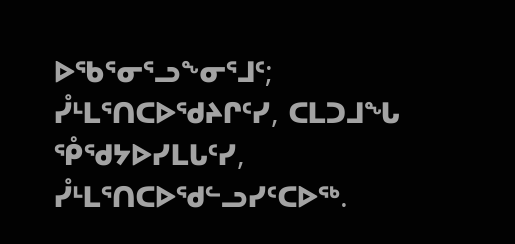ᐅᖃᕐᓂᕐᓗᖕᓂᕐᒧᑦ; ᓮᒻᒪᕐᑎᑕᐅᖁᔨᒋᑦᓯ, ᑕᒪᑐᒧᖓ ᕾᖁᔭᐅᓯᒪᒐᑦᓯ, ᓮᒻᒪᕐᑎᑕᐅᖁᓪᓗᓯᑦᑕᐅᖅ.